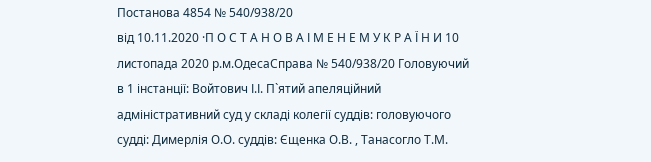Постанова 4854 № 540/938/20
від 10.11.2020 ·П О С Т А Н О В А І М Е Н Е М У К Р А Ї Н И 10 листопада 2020 р.м.ОдесаСправа № 540/938/20 Головуючий в 1 інстанції: Войтович І.І. П`ятий апеляційний адміністративний суд у складі колегії суддів: головуючого судді: Димерлія О.О. суддів: Єщенка О.В. , Танасогло Т.М.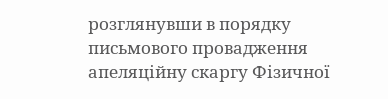розглянувши в порядку письмового провадження апеляційну скаргу Фізичної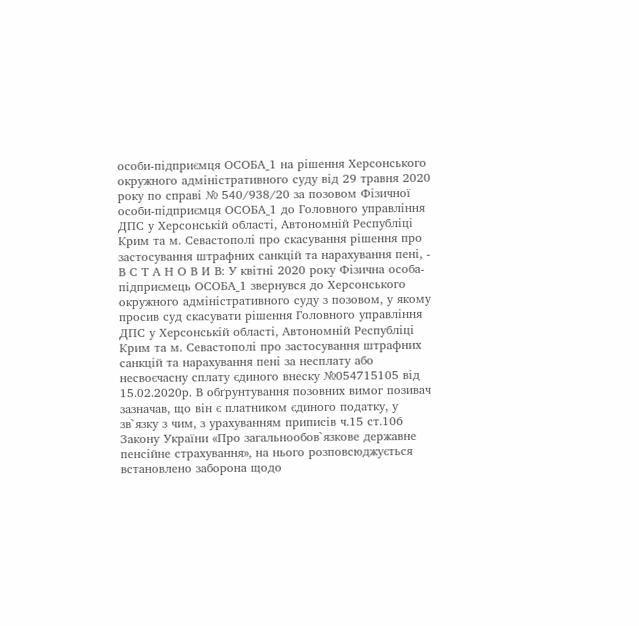особи-підприємця ОСОБА_1 на рішення Херсонського окружного адміністративного суду від 29 травня 2020 року по справі № 540/938/20 за позовом Фізичної особи-підприємця ОСОБА_1 до Головного управління ДПС у Херсонській області, Автономній Республіці Крим та м. Севастополі про скасування рішення про застосування штрафних санкцій та нарахування пені, - В С Т А Н О В И В: У квітні 2020 року Фізична особа-підприємець ОСОБА_1 звернувся до Херсонського окружного адміністративного суду з позовом, у якому просив суд скасувати рішення Головного управління ДПС у Херсонській області, Автономній Республіці Крим та м. Севастополі про застосування штрафних санкцій та нарахування пені за несплату або несвоєчасну сплату єдиного внеску №054715105 від 15.02.2020р. В обґрунтування позовних вимог позивач зазначав, що він є платником єдиного податку, у зв`язку з чим, з урахуванням приписів ч.15 ст.106 Закону України «Про загальнообов`язкове державне пенсійне страхування», на нього розповсюджується встановлено заборона щодо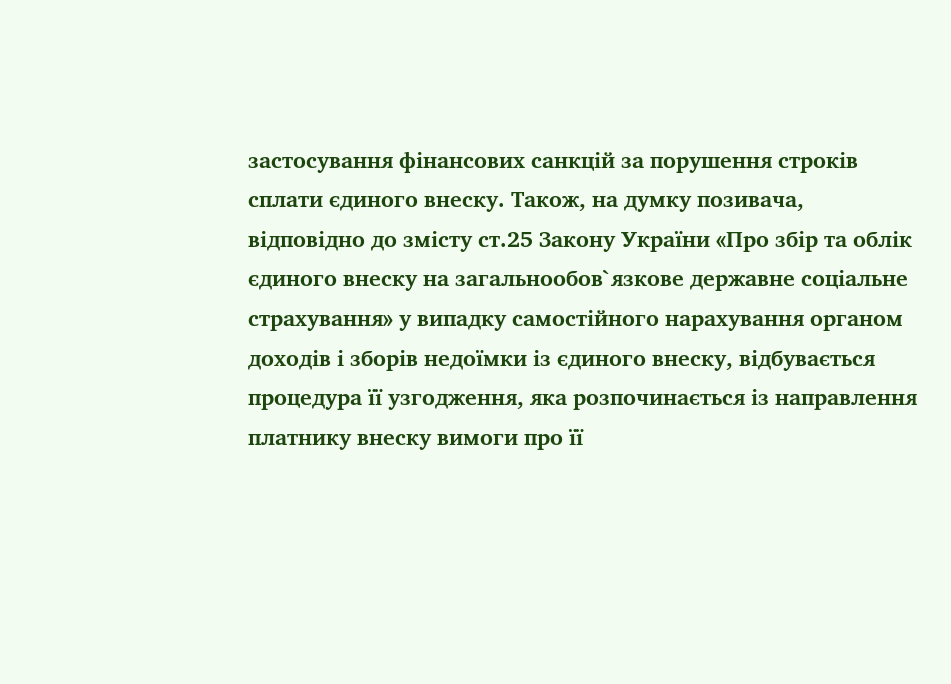застосування фінансових санкцій за порушення строків сплати єдиного внеску. Також, на думку позивача, відповідно до змісту ст.25 Закону України «Про збір та облік єдиного внеску на загальнообов`язкове державне соціальне страхування» у випадку самостійного нарахування органом доходів і зборів недоїмки із єдиного внеску, відбувається процедура її узгодження, яка розпочинається із направлення платнику внеску вимоги про її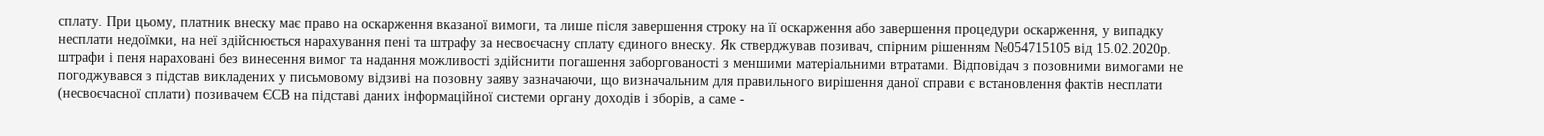сплату. При цьому, платник внеску має право на оскарження вказаної вимоги, та лише після завершення строку на її оскарження або завершення процедури оскарження, у випадку несплати недоїмки, на неї здійснюється нарахування пені та штрафу за несвоєчасну сплату єдиного внеску. Як стверджував позивач, спірним рішенням №054715105 від 15.02.2020р. штрафи і пеня нараховані без винесення вимог та надання можливості здійснити погашення заборгованості з меншими матеріальними втратами. Відповідач з позовними вимогами не погоджувався з підстав викладених у письмовому відзиві на позовну заяву зазначаючи, що визначальним для правильного вирішення даної справи є встановлення фактів несплати (несвоєчасної сплати) позивачем ЄСВ на підставі даних інформаційної системи органу доходів і зборів, а саме -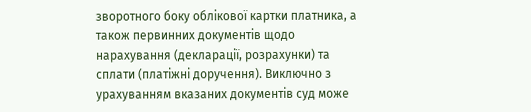зворотного боку облікової картки платника, а також первинних документів щодо нарахування (декларації, розрахунки) та сплати (платіжні доручення). Виключно з урахуванням вказаних документів суд може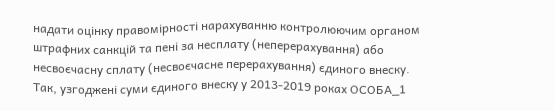надати оцінку правомірності нарахуванню контролюючим органом штрафних санкцій та пені за несплату (неперерахування) або несвоєчасну сплату (несвоєчасне перерахування) єдиного внеску. Так, узгоджені суми єдиного внеску у 2013-2019 роках ОСОБА_1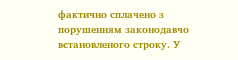фактично сплачено з порушенням законодавчо встановленого строку. У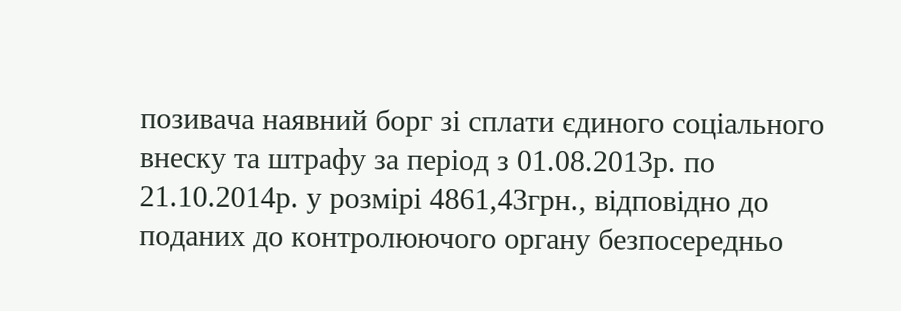позивача наявний борг зі сплати єдиного соціального внеску та штрафу за період з 01.08.2013р. по 21.10.2014р. у розмірі 4861,43грн., відповідно до поданих до контролюючого органу безпосередньо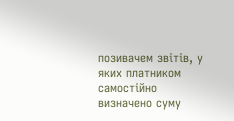позивачем звітів, у яких платником самостійно визначено суму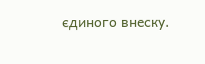єдиного внеску.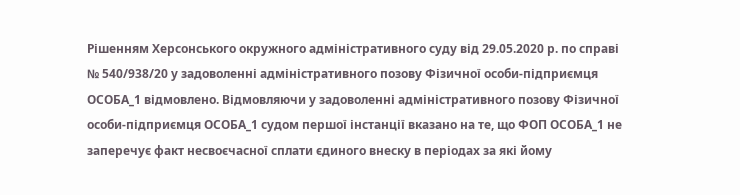Рішенням Херсонського окружного адміністративного суду від 29.05.2020 р. по справі № 540/938/20 у задоволенні адміністративного позову Фізичної особи-підприємця ОСОБА_1 відмовлено. Відмовляючи у задоволенні адміністративного позову Фізичної особи-підприємця ОСОБА_1 судом першої інстанції вказано на те, що ФОП ОСОБА_1 не заперечує факт несвоєчасної сплати єдиного внеску в періодах за які йому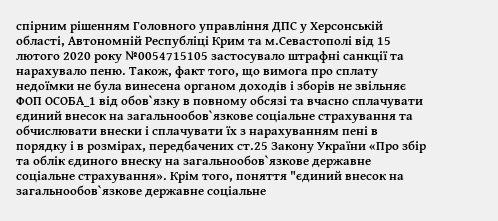спірним рішенням Головного управління ДПС у Херсонській області, Автономній Республіці Крим та м.Севастополі від 15 лютого 2020 року №0054715105 застосувало штрафні санкції та нарахувало пеню. Також, факт того, що вимога про сплату недоїмки не була винесена органом доходів і зборів не звільняє ФОП ОСОБА_1 від обов`язку в повному обсязі та вчасно сплачувати єдиний внесок на загальнообов`язкове соціальне страхування та обчислювати внески і сплачувати їх з нарахуванням пені в порядку і в розмірах, передбачених ст.25 Закону України «Про збір та облік єдиного внеску на загальнообов`язкове державне соціальне страхування». Крім того, поняття "єдиний внесок на загальнообов`язкове державне соціальне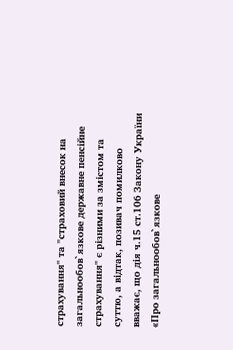страхування" та "страховий внесок на загальнообов`язкове державне пенсійне страхування" є різними за змістом та суттю, а відтак, позивач помилково вважає, що дія ч.15 ст.106 Закону України «Про загальнообов`язкове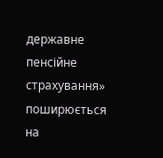державне пенсійне страхування» поширюється на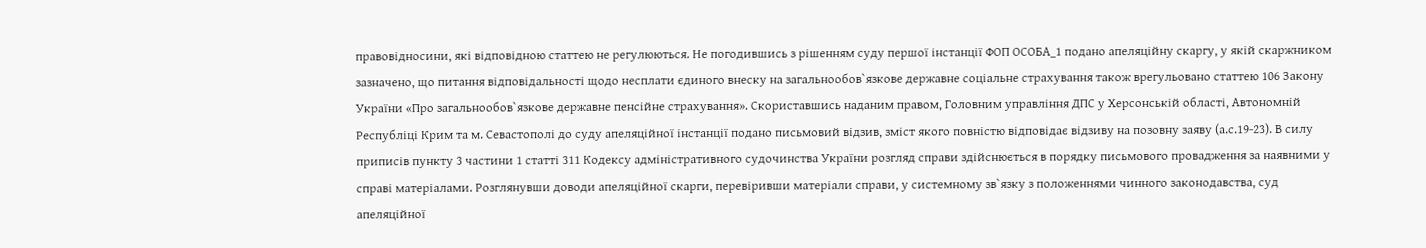правовідносини, які відповідною статтею не регулюються. Не погодившись з рішенням суду першої інстанції ФОП ОСОБА_1 подано апеляційну скаргу, у якій скаржником зазначено, що питання відповідальності щодо несплати єдиного внеску на загальнообов`язкове державне соціальне страхування також врегульовано статтею 106 Закону України «Про загальнообов`язкове державне пенсійне страхування». Скориставшись наданим правом, Головним управління ДПС у Херсонській області, Автономній Республіці Крим та м. Севастополі до суду апеляційної інстанції подано письмовий відзив, зміст якого повністю відповідає відзиву на позовну заяву (а.с.19-23). В силу приписів пункту 3 частини 1 статті 311 Кодексу адміністративного судочинства України розгляд справи здійснюється в порядку письмового провадження за наявними у справі матеріалами. Розглянувши доводи апеляційної скарги, перевіривши матеріали справи, у системному зв`язку з положеннями чинного законодавства, суд апеляційної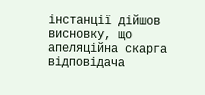інстанції дійшов висновку, що апеляційна скарга відповідача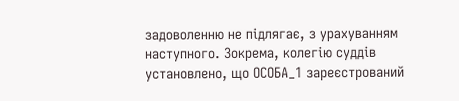задоволенню не підлягає, з урахуванням наступного. Зокрема, колегію суддів установлено, що ОСОБА_1 зареєстрований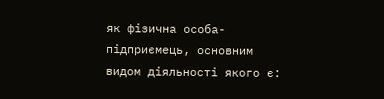як фізична особа-підприємець, основним видом діяльності якого є: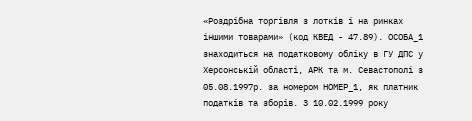«Роздрібна торгівля з лотків і на ринках іншими товарами» (код КВЕД - 47.89). ОСОБА_1 знаходиться на податковому обліку в ГУ ДПС у Херсонській області, АРК та м. Севастополі з 05.08.1997р. за номером НОМЕР_1, як платник податків та зборів. З 10.02.1999 року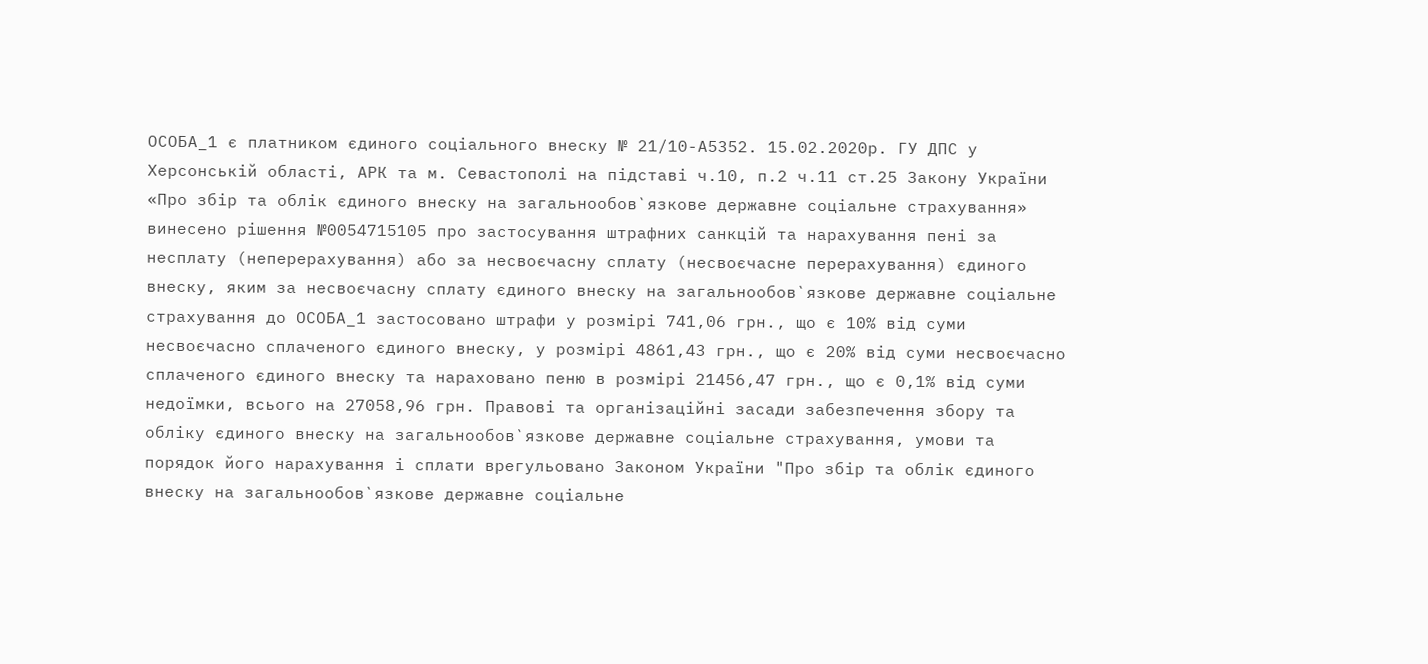ОСОБА_1 є платником єдиного соціального внеску № 21/10-А5352. 15.02.2020р. ГУ ДПС у Херсонській області, АРК та м. Севастополі на підставі ч.10, п.2 ч.11 ст.25 Закону України «Про збір та облік єдиного внеску на загальнообов`язкове державне соціальне страхування» винесено рішення №0054715105 про застосування штрафних санкцій та нарахування пені за несплату (неперерахування) або за несвоєчасну сплату (несвоєчасне перерахування) єдиного внеску, яким за несвоєчасну сплату єдиного внеску на загальнообов`язкове державне соціальне страхування до ОСОБА_1 застосовано штрафи у розмірі 741,06 грн., що є 10% від суми несвоєчасно сплаченого єдиного внеску, у розмірі 4861,43 грн., що є 20% від суми несвоєчасно сплаченого єдиного внеску та нараховано пеню в розмірі 21456,47 грн., що є 0,1% від суми недоїмки, всього на 27058,96 грн. Правові та організаційні засади забезпечення збору та обліку єдиного внеску на загальнообов`язкове державне соціальне страхування, умови та порядок його нарахування і сплати врегульовано Законом України "Про збір та облік єдиного внеску на загальнообов`язкове державне соціальне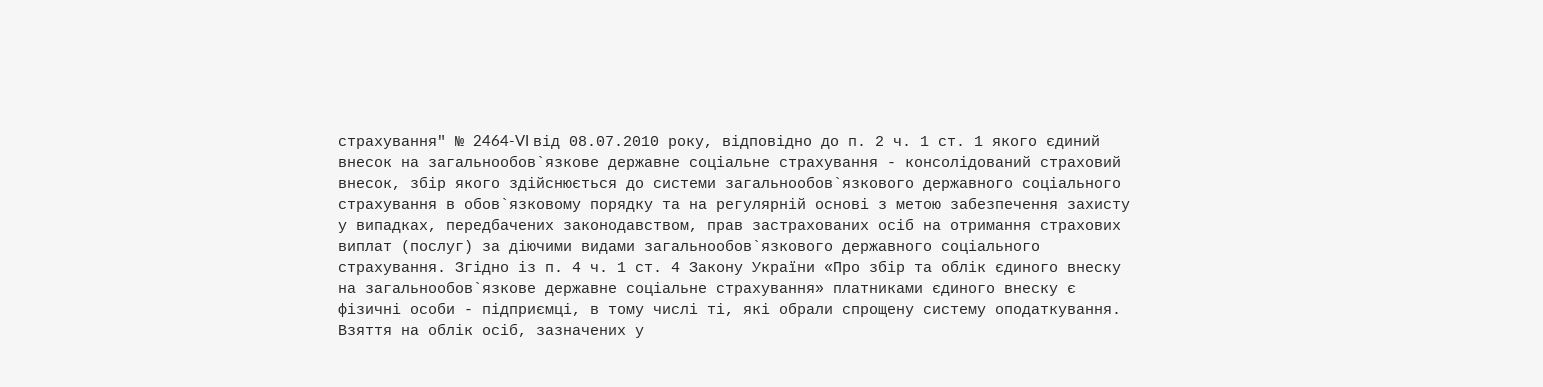страхування" № 2464-VI від 08.07.2010 року, відповідно до п. 2 ч. 1 ст. 1 якого єдиний внесок на загальнообов`язкове державне соціальне страхування - консолідований страховий внесок, збір якого здійснюється до системи загальнообов`язкового державного соціального страхування в обов`язковому порядку та на регулярній основі з метою забезпечення захисту у випадках, передбачених законодавством, прав застрахованих осіб на отримання страхових виплат (послуг) за діючими видами загальнообов`язкового державного соціального страхування. Згідно із п. 4 ч. 1 ст. 4 Закону України «Про збір та облік єдиного внеску на загальнообов`язкове державне соціальне страхування» платниками єдиного внеску є фізичні особи - підприємці, в тому числі ті, які обрали спрощену систему оподаткування. Взяття на облік осіб, зазначених у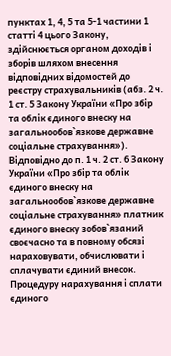пунктах 1, 4, 5 та 5-1 частини 1 статті 4 цього Закону, здійснюється органом доходів і зборів шляхом внесення відповідних відомостей до реєстру страхувальників (абз. 2 ч. 1 ст. 5 Закону України «Про збір та облік єдиного внеску на загальнообов`язкове державне соціальне страхування»). Відповідно до п. 1 ч. 2 ст. 6 Закону України «Про збір та облік єдиного внеску на загальнообов`язкове державне соціальне страхування» платник єдиного внеску зобов`язаний своєчасно та в повному обсязі нараховувати, обчислювати і сплачувати єдиний внесок. Процедуру нарахування і сплати єдиного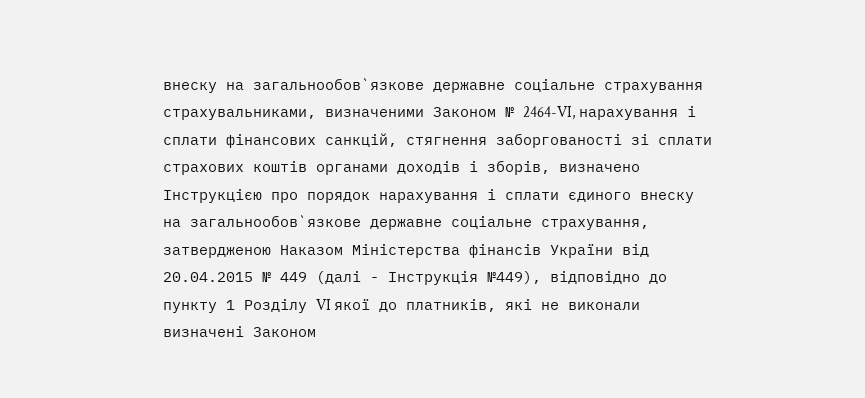внеску на загальнообов`язкове державне соціальне страхування страхувальниками, визначеними Законом № 2464-VI, нарахування і сплати фінансових санкцій, стягнення заборгованості зі сплати страхових коштів органами доходів і зборів, визначено Інструкцією про порядок нарахування і сплати єдиного внеску на загальнообов`язкове державне соціальне страхування, затвердженою Наказом Міністерства фінансів України від 20.04.2015 № 449 (далі - Інструкція №449), відповідно до пункту 1 Розділу VI якої до платників, які не виконали визначені Законом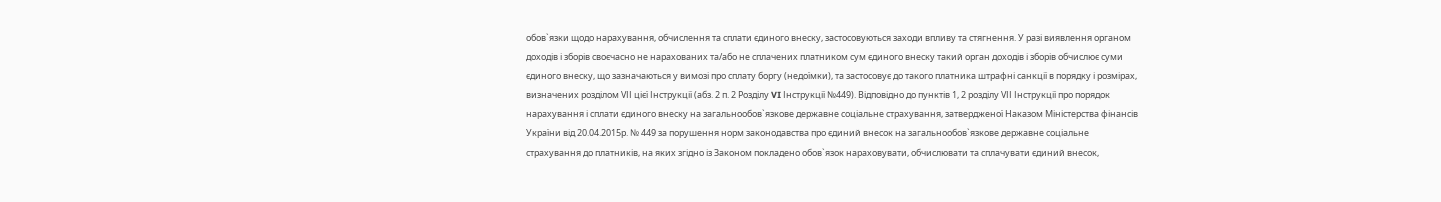обов`язки щодо нарахування, обчислення та сплати єдиного внеску, застосовуються заходи впливу та стягнення. У разі виявлення органом доходів і зборів своєчасно не нарахованих та/або не сплачених платником сум єдиного внеску такий орган доходів і зборів обчислює суми єдиного внеску, що зазначаються у вимозі про сплату боргу (недоїмки), та застосовує до такого платника штрафні санкції в порядку і розмірах, визначених розділом VІІ цієї Інструкції (абз. 2 п. 2 Розділу VI Інструкції №449). Відповідно до пунктів 1, 2 розділу VІІ Інструкції про порядок нарахування і сплати єдиного внеску на загальнообов`язкове державне соціальне страхування, затвердженої Наказом Міністерства фінансів України від 20.04.2015р. № 449 за порушення норм законодавства про єдиний внесок на загальнообов`язкове державне соціальне страхування до платників, на яких згідно із Законом покладено обов`язок нараховувати, обчислювати та сплачувати єдиний внесок,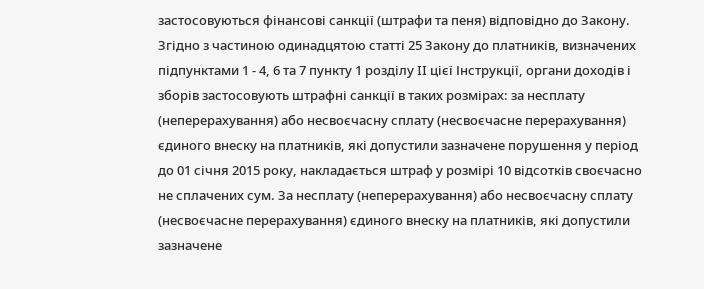застосовуються фінансові санкції (штрафи та пеня) відповідно до Закону. Згідно з частиною одинадцятою статті 25 Закону до платників, визначених підпунктами 1 - 4, 6 та 7 пункту 1 розділу II цієї Інструкції, органи доходів і зборів застосовують штрафні санкції в таких розмірах: за несплату (неперерахування) або несвоєчасну сплату (несвоєчасне перерахування) єдиного внеску на платників, які допустили зазначене порушення у період до 01 січня 2015 року, накладається штраф у розмірі 10 відсотків своєчасно не сплачених сум. За несплату (неперерахування) або несвоєчасну сплату (несвоєчасне перерахування) єдиного внеску на платників, які допустили зазначене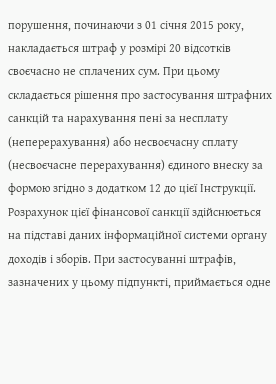порушення, починаючи з 01 січня 2015 року, накладається штраф у розмірі 20 відсотків своєчасно не сплачених сум. При цьому складається рішення про застосування штрафних санкцій та нарахування пені за несплату (неперерахування) або несвоєчасну сплату (несвоєчасне перерахування) єдиного внеску за формою згідно з додатком 12 до цієї Інструкції. Розрахунок цієї фінансової санкції здійснюється на підставі даних інформаційної системи органу доходів і зборів. При застосуванні штрафів, зазначених у цьому підпункті, приймається одне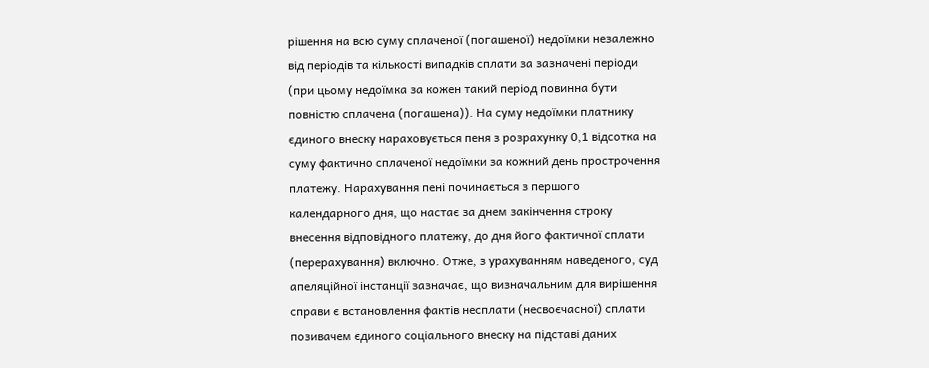рішення на всю суму сплаченої (погашеної) недоїмки незалежно від періодів та кількості випадків сплати за зазначені періоди (при цьому недоїмка за кожен такий період повинна бути повністю сплачена (погашена)). На суму недоїмки платнику єдиного внеску нараховується пеня з розрахунку 0,1 відсотка на суму фактично сплаченої недоїмки за кожний день прострочення платежу. Нарахування пені починається з першого календарного дня, що настає за днем закінчення строку внесення відповідного платежу, до дня його фактичної сплати (перерахування) включно. Отже, з урахуванням наведеного, суд апеляційної інстанції зазначає, що визначальним для вирішення справи є встановлення фактів несплати (несвоєчасної) сплати позивачем єдиного соціального внеску на підставі даних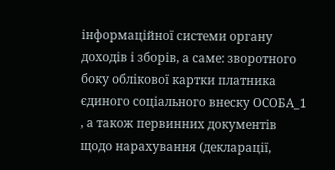інформаційної системи органу доходів і зборів, а саме: зворотного боку облікової картки платника єдиного соціального внеску ОСОБА_1 , а також первинних документів щодо нарахування (декларації,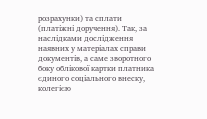розрахунки) та сплати (платіжні доручення). Так, за наслідками дослідження наявних у матеріалах справи документів, а саме зворотного боку облікової картки платника єдиного соціального внеску, колегією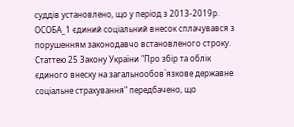суддів установлено, що у період з 2013-2019р. ОСОБА_1 єдиний соціальний внесок сплачувався з порушенням законодавчо встановленого строку. Статтею 25 Закону України "Про збір та облік єдиного внеску на загальнообов`язкове державне соціальне страхування" передбачено, що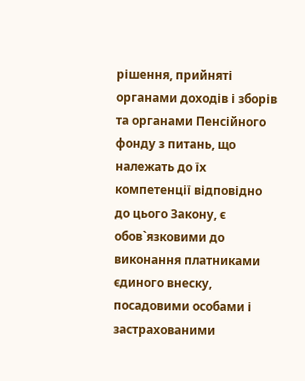рішення, прийняті органами доходів і зборів та органами Пенсійного фонду з питань, що належать до їх компетенції відповідно до цього Закону, є обов`язковими до виконання платниками єдиного внеску, посадовими особами і застрахованими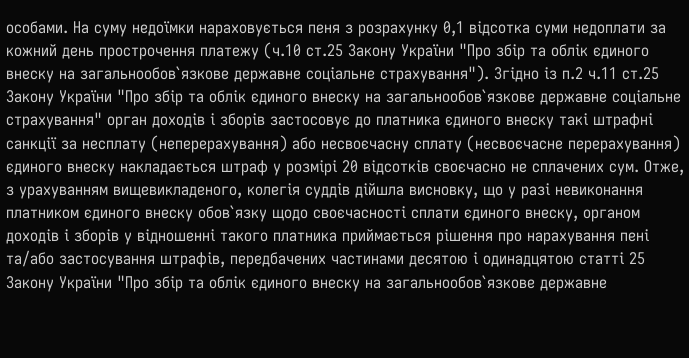особами. На суму недоїмки нараховується пеня з розрахунку 0,1 відсотка суми недоплати за кожний день прострочення платежу (ч.10 ст.25 Закону України "Про збір та облік єдиного внеску на загальнообов`язкове державне соціальне страхування"). Згідно із п.2 ч.11 ст.25 Закону України "Про збір та облік єдиного внеску на загальнообов`язкове державне соціальне страхування" орган доходів і зборів застосовує до платника єдиного внеску такі штрафні санкції за несплату (неперерахування) або несвоєчасну сплату (несвоєчасне перерахування) єдиного внеску накладається штраф у розмірі 20 відсотків своєчасно не сплачених сум. Отже, з урахуванням вищевикладеного, колегія суддів дійшла висновку, що у разі невиконання платником єдиного внеску обов`язку щодо своєчасності сплати єдиного внеску, органом доходів і зборів у відношенні такого платника приймається рішення про нарахування пені та/або застосування штрафів, передбачених частинами десятою і одинадцятою статті 25 Закону України "Про збір та облік єдиного внеску на загальнообов`язкове державне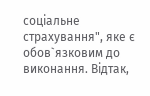соціальне страхування", яке є обов`язковим до виконання. Відтак,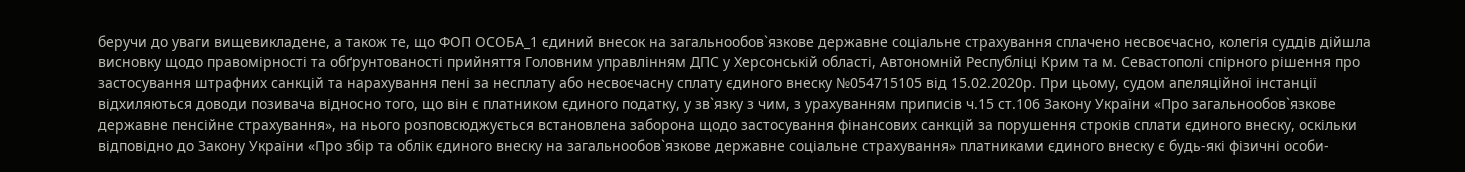беручи до уваги вищевикладене, а також те, що ФОП ОСОБА_1 єдиний внесок на загальнообов`язкове державне соціальне страхування сплачено несвоєчасно, колегія суддів дійшла висновку щодо правомірності та обґрунтованості прийняття Головним управлінням ДПС у Херсонській області, Автономній Республіці Крим та м. Севастополі спірного рішення про застосування штрафних санкцій та нарахування пені за несплату або несвоєчасну сплату єдиного внеску №054715105 від 15.02.2020р. При цьому, судом апеляційної інстанції відхиляються доводи позивача відносно того, що він є платником єдиного податку, у зв`язку з чим, з урахуванням приписів ч.15 ст.106 Закону України «Про загальнообов`язкове державне пенсійне страхування», на нього розповсюджується встановлена заборона щодо застосування фінансових санкцій за порушення строків сплати єдиного внеску, оскільки відповідно до Закону України «Про збір та облік єдиного внеску на загальнообов`язкове державне соціальне страхування» платниками єдиного внеску є будь-які фізичні особи-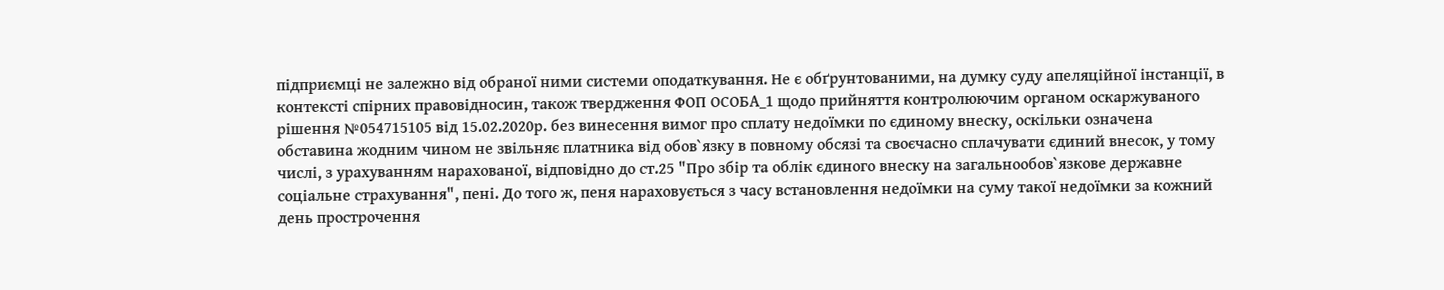підприємці не залежно від обраної ними системи оподаткування. Не є обґрунтованими, на думку суду апеляційної інстанції, в контексті спірних правовідносин, також твердження ФОП ОСОБА_1 щодо прийняття контролюючим органом оскаржуваного рішення №054715105 від 15.02.2020р. без винесення вимог про сплату недоїмки по єдиному внеску, оскільки означена обставина жодним чином не звільняє платника від обов`язку в повному обсязі та своєчасно сплачувати єдиний внесок, у тому числі, з урахуванням нарахованої, відповідно до ст.25 "Про збір та облік єдиного внеску на загальнообов`язкове державне соціальне страхування", пені. До того ж, пеня нараховується з часу встановлення недоїмки на суму такої недоїмки за кожний день прострочення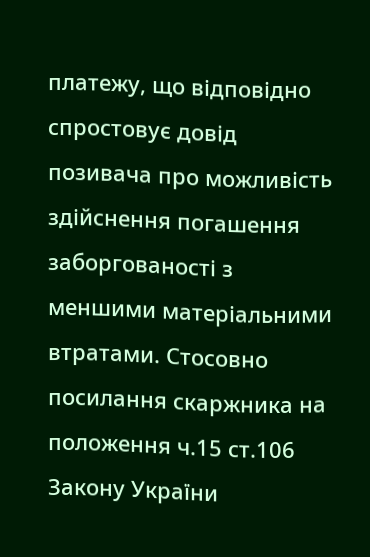платежу, що відповідно спростовує довід позивача про можливість здійснення погашення заборгованості з меншими матеріальними втратами. Стосовно посилання скаржника на положення ч.15 ст.106 Закону України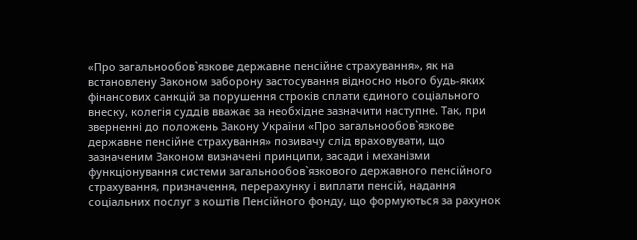«Про загальнообов`язкове державне пенсійне страхування», як на встановлену Законом заборону застосування відносно нього будь-яких фінансових санкцій за порушення строків сплати єдиного соціального внеску, колегія суддів вважає за необхідне зазначити наступне. Так, при зверненні до положень Закону України «Про загальнообов`язкове державне пенсійне страхування» позивачу слід враховувати, що зазначеним Законом визначені принципи, засади і механізми функціонування системи загальнообов`язкового державного пенсійного страхування, призначення, перерахунку і виплати пенсій, надання соціальних послуг з коштів Пенсійного фонду, що формуються за рахунок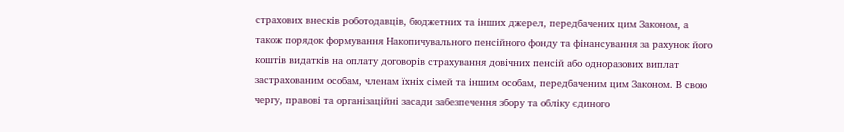страхових внесків роботодавців, бюджетних та інших джерел, передбачених цим Законом, а також порядок формування Накопичувального пенсійного фонду та фінансування за рахунок його коштів видатків на оплату договорів страхування довічних пенсій або одноразових виплат застрахованим особам, членам їхніх сімей та іншим особам, передбаченим цим Законом. В свою чергу, правові та організаційні засади забезпечення збору та обліку єдиного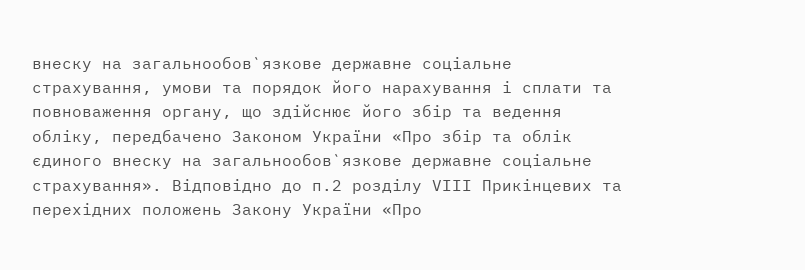внеску на загальнообов`язкове державне соціальне страхування, умови та порядок його нарахування і сплати та повноваження органу, що здійснює його збір та ведення обліку, передбачено Законом України «Про збір та облік єдиного внеску на загальнообов`язкове державне соціальне страхування». Відповідно до п.2 розділу VIІІ Прикінцевих та перехідних положень Закону України «Про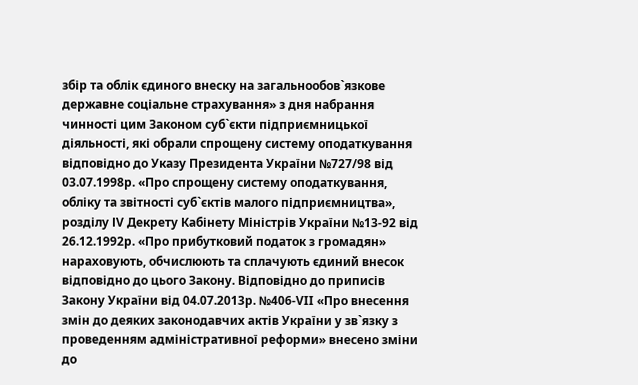збір та облік єдиного внеску на загальнообов`язкове державне соціальне страхування» з дня набрання чинності цим Законом суб`єкти підприємницької діяльності, які обрали спрощену систему оподаткування відповідно до Указу Президента України №727/98 від 03.07.1998р. «Про спрощену систему оподаткування, обліку та звітності суб`єктів малого підприємництва», розділу ІV Декрету Кабінету Міністрів України №13-92 від 26.12.1992р. «Про прибутковий податок з громадян» нараховують, обчислюють та сплачують єдиний внесок відповідно до цього Закону. Відповідно до приписів Закону України від 04.07.2013р. №406-VII «Про внесення змін до деяких законодавчих актів України у зв`язку з проведенням адміністративної реформи» внесено зміни до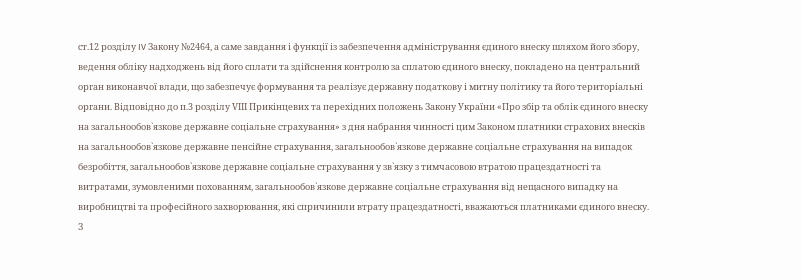ст.12 розділу IV Закону №2464, а саме завдання і функції із забезпечення адміністрування єдиного внеску шляхом його збору, ведення обліку надходжень від його сплати та здійснення контролю за сплатою єдиного внеску, покладено на центральний орган виконавчої влади, що забезпечує формування та реалізує державну податкову і митну політику та його територіальні органи. Відповідно до п.3 розділу VIІІ Прикінцевих та перехідних положень Закону України «Про збір та облік єдиного внеску на загальнообов`язкове державне соціальне страхування» з дня набрання чинності цим Законом платники страхових внесків на загальнообов`язкове державне пенсійне страхування, загальнообов`язкове державне соціальне страхування на випадок безробіття, загальнообов`язкове державне соціальне страхування у зв`язку з тимчасовою втратою працездатності та витратами, зумовленими похованням, загальнообов`язкове державне соціальне страхування від нещасного випадку на виробництві та професійного захворювання, які спричинили втрату працездатності, вважаються платниками єдиного внеску. З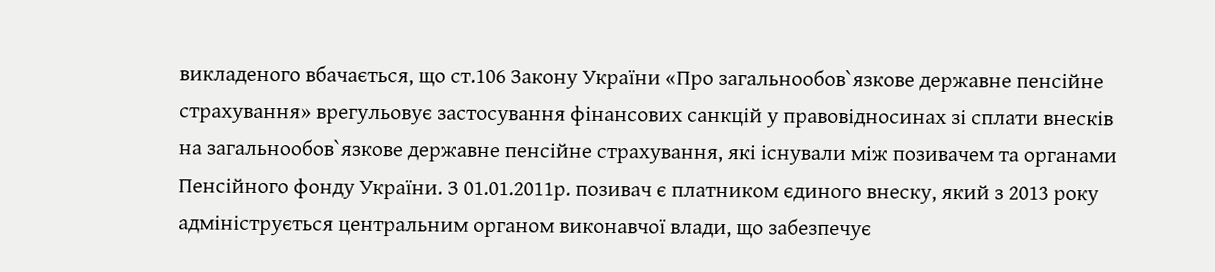викладеного вбачається, що ст.106 Закону України «Про загальнообов`язкове державне пенсійне страхування» врегульовує застосування фінансових санкцій у правовідносинах зі сплати внесків на загальнообов`язкове державне пенсійне страхування, які існували між позивачем та органами Пенсійного фонду України. З 01.01.2011р. позивач є платником єдиного внеску, який з 2013 року адмініструється центральним органом виконавчої влади, що забезпечує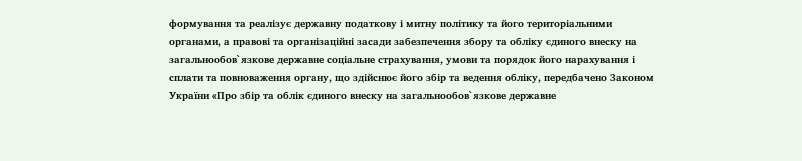формування та реалізує державну податкову і митну політику та його територіальними органами, а правові та організаційні засади забезпечення збору та обліку єдиного внеску на загальнообов`язкове державне соціальне страхування, умови та порядок його нарахування і сплати та повноваження органу, що здійснює його збір та ведення обліку, передбачено Законом України «Про збір та облік єдиного внеску на загальнообов`язкове державне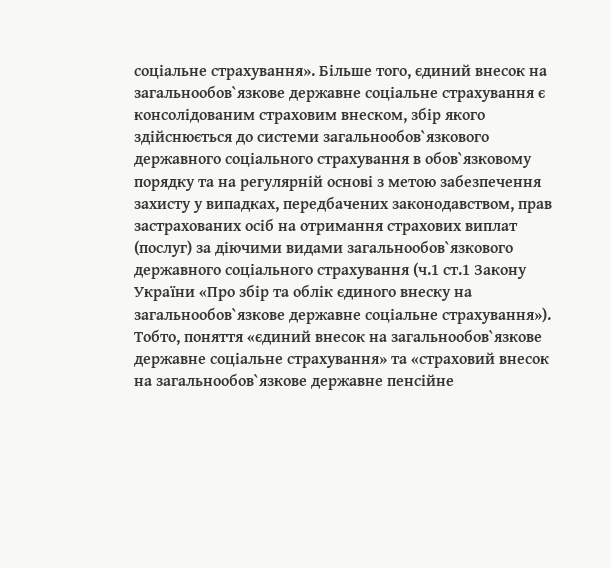соціальне страхування». Більше того, єдиний внесок на загальнообов`язкове державне соціальне страхування є консолідованим страховим внеском, збір якого здійснюється до системи загальнообов`язкового державного соціального страхування в обов`язковому порядку та на регулярній основі з метою забезпечення захисту у випадках, передбачених законодавством, прав застрахованих осіб на отримання страхових виплат (послуг) за діючими видами загальнообов`язкового державного соціального страхування (ч.1 ст.1 Закону України «Про збір та облік єдиного внеску на загальнообов`язкове державне соціальне страхування»). Тобто, поняття «єдиний внесок на загальнообов`язкове державне соціальне страхування» та «страховий внесок на загальнообов`язкове державне пенсійне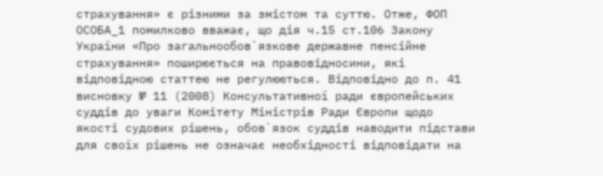страхування» є різними за змістом та суттю. Отже, ФОП ОСОБА_1 помилково вважає, що дія ч.15 ст.106 Закону України «Про загальнообов`язкове державне пенсійне страхування» поширюється на правовідносини, які відповідною статтею не регулюються. Відповідно до п. 41 висновку № 11 (2008) Консультативної ради європейських суддів до уваги Комітету Міністрів Ради Європи щодо якості судових рішень, обов`язок суддів наводити підстави для своїх рішень не означає необхідності відповідати на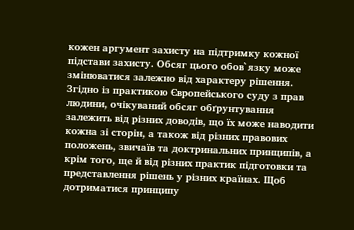кожен аргумент захисту на підтримку кожної підстави захисту. Обсяг цього обов`язку може змінюватися залежно від характеру рішення. Згідно із практикою Європейського суду з прав людини, очікуваний обсяг обґрунтування залежить від різних доводів, що їх може наводити кожна зі сторін, а також від різних правових положень, звичаїв та доктринальних принципів, а крім того, ще й від різних практик підготовки та представлення рішень у різних країнах. Щоб дотриматися принципу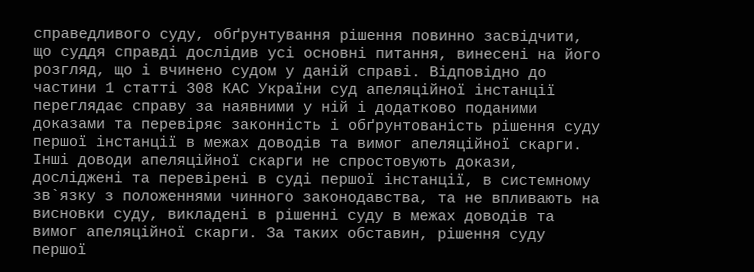справедливого суду, обґрунтування рішення повинно засвідчити, що суддя справді дослідив усі основні питання, винесені на його розгляд, що і вчинено судом у даній справі. Відповідно до частини 1 статті 308 КАС України суд апеляційної інстанції переглядає справу за наявними у ній і додатково поданими доказами та перевіряє законність і обґрунтованість рішення суду першої інстанції в межах доводів та вимог апеляційної скарги. Інші доводи апеляційної скарги не спростовують докази, досліджені та перевірені в суді першої інстанції, в системному зв`язку з положеннями чинного законодавства, та не впливають на висновки суду, викладені в рішенні суду в межах доводів та вимог апеляційної скарги. За таких обставин, рішення суду першої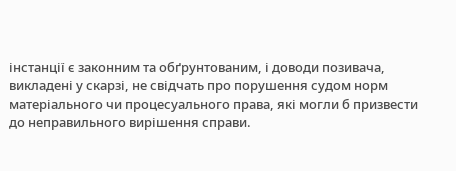інстанції є законним та обґрунтованим, і доводи позивача, викладені у скарзі, не свідчать про порушення судом норм матеріального чи процесуального права, які могли б призвести до неправильного вирішення справи.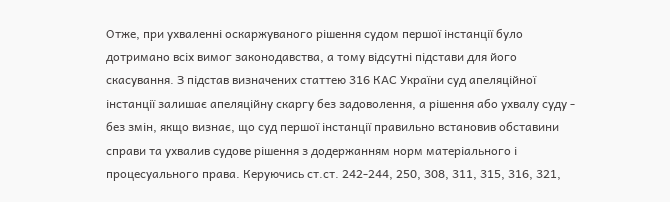Отже, при ухваленні оскаржуваного рішення судом першої інстанції було дотримано всіх вимог законодавства, а тому відсутні підстави для його скасування. З підстав визначених статтею 316 КАС України суд апеляційної інстанції залишає апеляційну скаргу без задоволення, а рішення або ухвалу суду - без змін, якщо визнає, що суд першої інстанції правильно встановив обставини справи та ухвалив судове рішення з додержанням норм матеріального і процесуального права. Керуючись ст.ст. 242-244, 250, 308, 311, 315, 316, 321,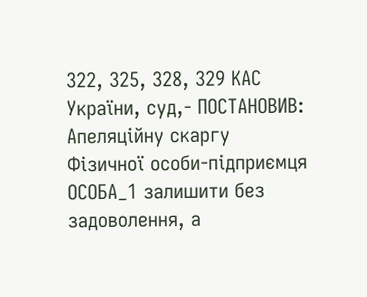322, 325, 328, 329 КАС України, суд,- ПОСТАНОВИВ: Апеляційну скаргу Фізичної особи-підприємця ОСОБА_1 залишити без задоволення, а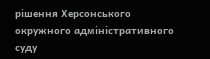рішення Херсонського окружного адміністративного суду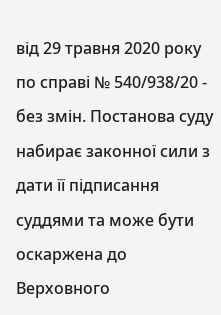від 29 травня 2020 року по справі № 540/938/20 - без змін. Постанова суду набирає законної сили з дати її підписання суддями та може бути оскаржена до Верховного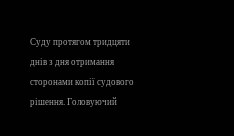Суду протягом тридцяти днів з дня отримання сторонами копії судового рішення. Головуючий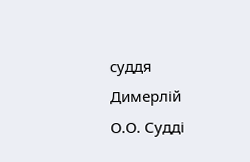суддя Димерлій О.О. Судді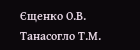Єщенко О.В. Танасогло Т.М.